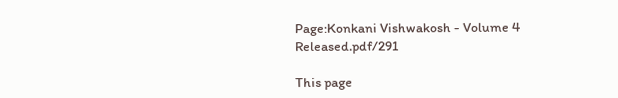Page:Konkani Vishwakosh - Volume 4 Released.pdf/291

This page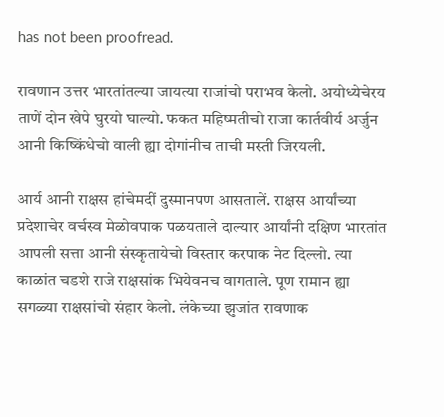has not been proofread.

रावणान उत्तर भारतांतल्या जायत्या राजांचो पराभव केलो. अयोध्येचेरय ताणें दोन खेपे घुरयो घाल्यो. फकत महिष्मतीचो राजा कार्तवीर्य अर्जुन आनी किष्किंधेचो वाली ह्या दोगांनीच ताची मस्ती जिरयली.

आर्य आनी राक्षस हांचेमदीं दुस्मानपण आसतालें. राक्षस आर्यांच्या प्रदेशाचेर वर्चस्व मेळोवपाक पळयताले दाल्यार आर्यांनी दक्षिण भारतांत आपली सत्ता आनी संस्कृतायेचो विस्तार करपाक नेट दिल्लो. त्या काळांत चडशे राजे राक्षसांक भियेवनच वागताले. पूण रामान ह्या सगळ्या राक्षसांचो संहार केलो. लंकेच्या झुजांत रावणाक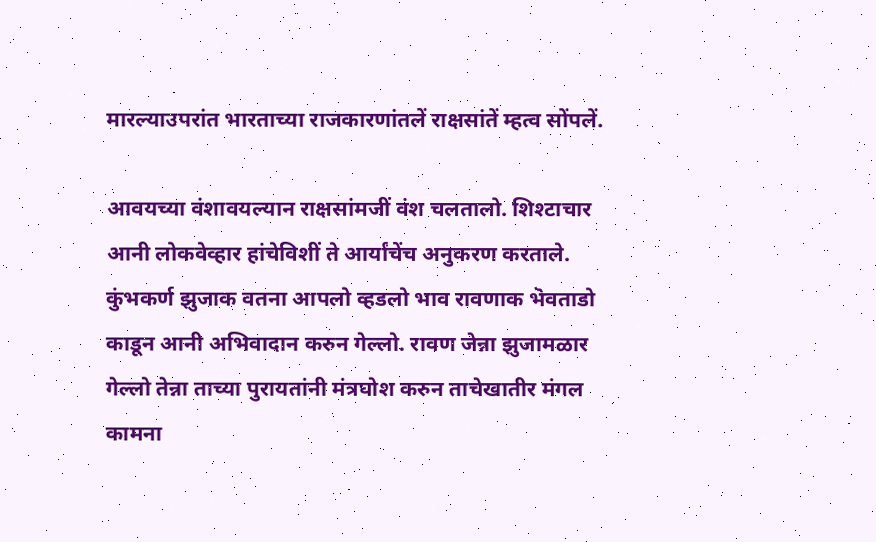मारल्याउपरांत भारताच्या राजकारणांतलें राक्षसांतें म्हत्व सोंपलें.

आवयच्या वंशावयल्यान राक्षसांमजीं वंश चलतालो. शिश्टाचार आनी लोकवेव्हार हांचेविशीं ते आर्यांचेंच अनुकरण करताले. कुंभकर्ण झुजाक वतना आपलो व्हडलो भाव रावणाक भॆवताडो काडून आनी अभिवादान करुन गेल्लो. रावण जेन्ना झुजामळार गेल्लो तेन्ना ताच्या पुरायतांनी मंत्रघोश करुन ताचेखातीर मंगल कामना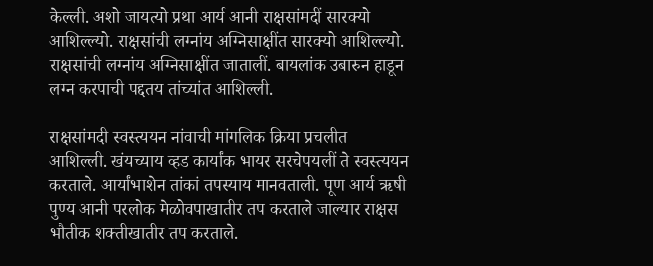केल्ली. अशो जायत्यो प्रथा आर्य आनी राक्षसांमदीं सारक्यो आशिल्ल्यो. राक्षसांची लग्नांय अग्निसाक्षींत सारक्यो आशिल्ल्यो. राक्षसांची लग्नांय अग्निसाक्षींत जातालीं. बायलांक उबारुन हाडून लग्न करपाची पद्दतय तांच्यांत आशिल्ली.

राक्षसांमदी स्वस्त्ययन नांवाची मांगलिक क्रिया प्रचलीत आशिल्ली. खंयच्याय व्हड कार्यांक भायर सरचेपयलीं ते स्वस्त्ययन करताले. आर्यांभाशेन तांकां तपस्याय मानवताली. पूण आर्य ऋषी पुण्य आनी परलोक मेळोवपाखातीर तप करताले जाल्यार राक्षस भौतीक शक्तीखातीर तप करताले.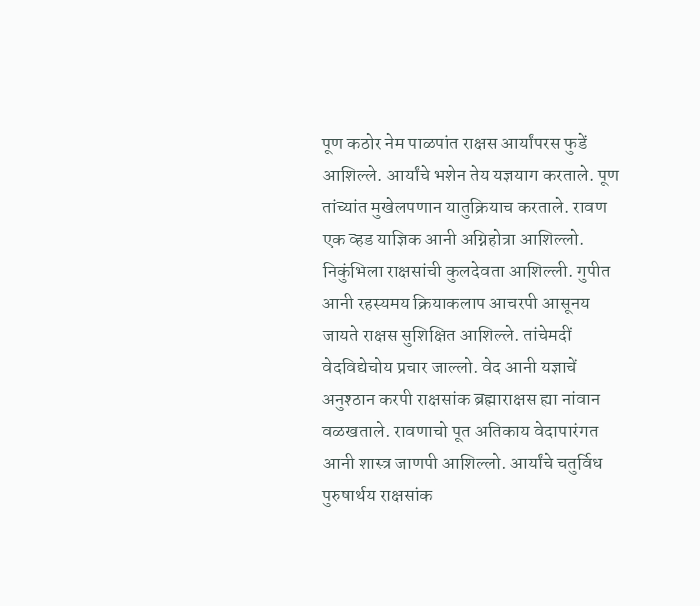पूण कठोर नेम पाळपांत राक्षस आर्यांपरस फुडें आशिल्ले. आर्यांचे भशेन तेय यज्ञयाग करताले. पूण तांच्यांत मुखेलपणान यातुक्रियाच करताले. रावण एक व्हड याज्ञिक आनी अग्निहोत्रा आशिल्लो. निकुंभिला राक्षसांची कुलदेवता आशिल्ली. गुपीत आनी रहस्यमय क्रियाकलाप आचरपी आसूनय जायते राक्षस सुशिक्षित आशिल्ले. तांचेमदीं वेदविद्येचोय प्रचार जाल्लो. वेद आनी यज्ञाचें अनुश्ठान करपी राक्षसांक ब्रह्माराक्षस ह्या नांवान वळखताले. रावणाचो पूत अतिकाय वेदापारंगत आनी शास्त्र जाणपी आशिल्लो. आर्यांचे चतुर्विध पुरुषार्थय राक्षसांक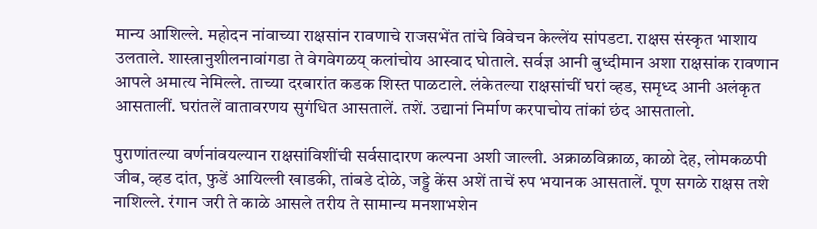मान्य आशिल्ले. महोदन नांवाच्या राक्षसांन रावणाचे राजसभेंत तांचे विवेचन केल्लेंय सांपडटा. राक्षस संस्कृत भाशाय उलताले. शास्त्रानुशीलनावांगडा ते वेगवेगळय् कलांचोय आस्वाद घोताले. सर्वज्ञ आनी बुध्दीमान अशा राक्षसांक रावणान आपले अमात्य नेमिल्ले. ताच्या दरबारांत कडक शिस्त पाळटाले. लंकेतल्या राक्षसांचीं घरां व्हड, समृध्द आनी अलंकृत आसतालीं. घरांतलें वातावरणय सुगंधित आसतालें. तशें. उद्यानां निर्माण करपाचोय तांकां छंद आसतालो.

पुराणांतल्या वर्णनांवयल्यान राक्षसांविशींची सर्वसादारण कल्पना अशी जाल्ली. अक्राळविक्राळ, काळो देह, लोमकळपी जीब, व्हड दांत, फुडें आयिल्ली खाडकी, तांबडे दोळे, जड्डे केंस अशें ताचें रुप भयानक आसतालें. पूण सगळे राक्षस तशे नाशिल्ले. रंगान जरी ते काळे आसले तरीय ते सामान्य मनशाभशेन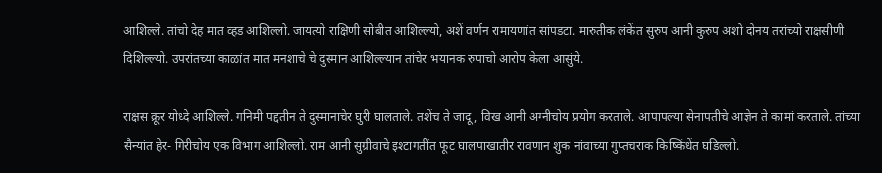आशिल्ले. तांचो देह मात व्हड आशिल्लो. जायत्यो राक्षिणी सोबीत आशिल्ल्यो, अशें वर्णन रामायणांत सांपडटा. मारुतीक लंकेंत सुरुप आनी कुरुप अशो दोनय तरांच्यो राक्षसीणी दिशिल्ल्यो. उपरांतच्या काळांत मात मनशाचे चे दुस्मान आशिल्ल्यान तांचेर भयानक रुपाचो आरोप केला आसुंये.

राक्षस क्रूर योध्दे आशिल्ले. गनिमी पद्दतीन ते दुस्मानाचेर घुरी घालताले. तशेंच ते जादू, विख आनी अग्नीचोय प्रयोग करताले. आपापल्या सेनापतीचे आज्ञेन ते कामां करताले. तांच्या सैन्यांत हेर- गिरीचोय एक विभाग आशिल्लो. राम आनी सुग्रीवाचे इश्टागतींत फूट घालपाखातीर रावणान शुक नांवाच्या गुप्तचराक किष्किंधेंत घडिल्लो.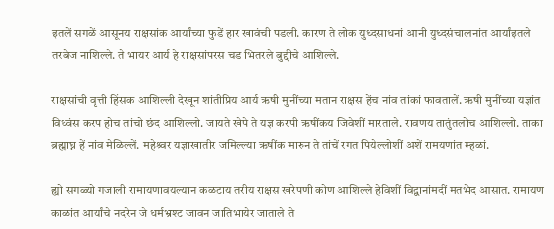इतलें सगळें आसूनय राक्षसांक आर्यांच्या फुडें हार खावंची पडली. कारण ते लोक युध्दसाधनां आनी युध्दसंचालनांत आर्यांइतले तरबेज नाशिल्ले. ते भायर आर्य हे राक्षसांपरस चड भितरले बुद्दीचे आशिल्ले.

राक्षसांची वृत्ती हिंसक आशिल्ली देखून शांतीप्रिय आर्य ऋषी मुनींच्या मतान राक्षस हेंच नांव तांकां फावतालें. ऋषी मुनींच्या यज्ञांत विध्वंस करप होच तांचो छंद आशिल्लो. जायते खेपे ते यज्ञ करपी ऋषींकय जिवेशीं मारताले. रावणय तातुंतलोच आशिल्लो. ताका ब्रह्माघ्न हें नांव मेळिल्लें. महेश्र्वर यज्ञाखातीर जमिल्ल्या ऋषींक मारुन ते तांचें रगत पियेल्लोशीं अशें रामयणांत म्हळां.

ह्यो सगळ्यो गजाली रामायणावयल्यान कळटाय तरीय राक्षस खरेपणी कोण आशिल्ले हेविशीं विद्वानांमदीं मतभेद आसात. रामायण काळांत आर्यांचे नदरेन जे धर्मभ्रश्ट जावन जातिभायेर जाताले ते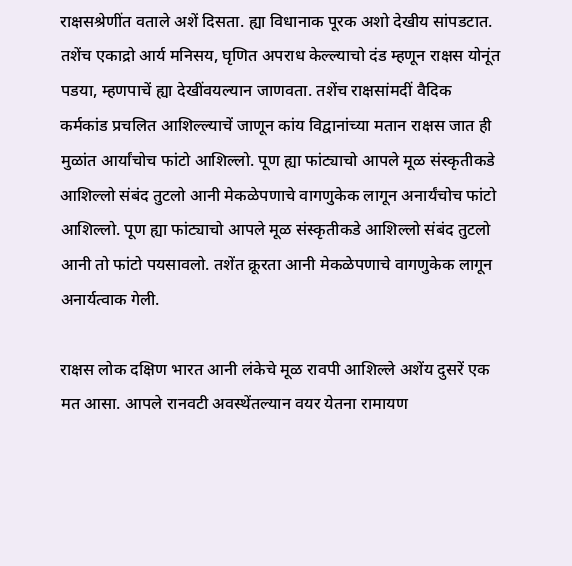राक्षसश्रेणींत वताले अशें दिसता. ह्या विधानाक पूरक अशो देखीय सांपडटात. तशेंच एकाद्रो आर्य मनिसय, घृणित अपराध केल्ल्याचो दंड म्हणून राक्षस योनूंत पडया, म्हणपाचें ह्या देखींवयल्यान जाणवता. तशेंच राक्षसांमदीं वैदिक कर्मकांड प्रचलित आशिल्ल्याचें जाणून कांय विद्वानांच्या मतान राक्षस जात ही मुळांत आर्यांचोच फांटो आशिल्लो. पूण ह्या फांट्याचो आपले मूळ संस्कृतीकडे आशिल्लो संबंद तुटलो आनी मेकळेपणाचे वागणुकेक लागून अनार्यंचोच फांटो आशिल्लो. पूण ह्या फांट्याचो आपले मूळ संस्कृतीकडे आशिल्लो संबंद तुटलो आनी तो फांटो पयसावलो. तशेंत क्रूरता आनी मेकळेपणाचे वागणुकेक लागून अनार्यत्वाक गेली.

राक्षस लोक दक्षिण भारत आनी लंकेचे मूळ रावपी आशिल्ले अशेंय दुसरें एक मत आसा. आपले रानवटी अवस्थेंतल्यान वयर येतना रामायण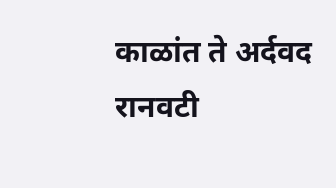काळांत ते अर्दवद रानवटी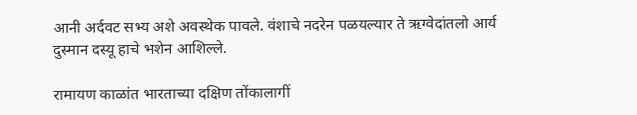आनी अर्दवट सभ्य अशे अवस्थेक पावले. वंशाचे नदरेन पळयल्यार ते ऋग्वेदांतलो आर्य दुस्मान दस्यू हाचे भशेन आशिल्ले.

रामायण काळांत भारताच्या दक्षिण तोंकालागीं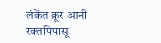लंकेंत क्रूर आनी रक्तपिपासू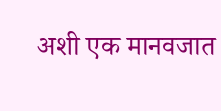अशी एक मानवजात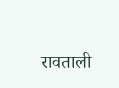रावताली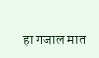हा गजाल मात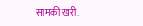सामकी खरी.